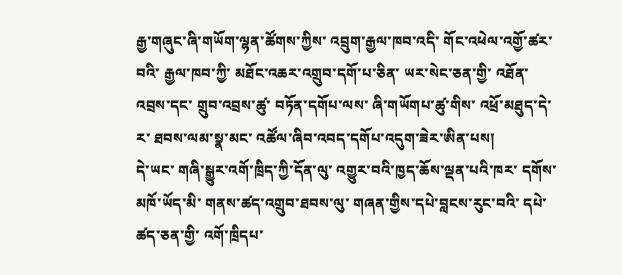རྒྱ་གཞུང་ཞི་གཡོག་ལྷན་ཚོགས་ཀྱིས་ འབྲུག་རྒྱལ་ཁབ་འདི་ གོང་འཕེལ་འགྱོ་ཚར་བའི་ རྒྱལ་ཁབ་ཀྱི་ མཐོང་འཆར་འགྲུབ་དགོ་པ་ཅིན་ ཡར་སེང་ཅན་གྱི་ འཐོན་འབྲས་དང་ གྲུབ་འབྲས་ཚུ་ བཏོན་དགོཔ་ལས་ ཞི་གཡོགཔ་ཚུ་གིས་ འཕྲོ་མཐུད་དེ་ར་ ཐབས་ལམ་སྣ་མང་ འཚོལ་ཞིབ་འབད་དགོཔ་འདུག་ཟེར་ཨིན་པས།
དེ་ཡང་ གཞི་སྒྱུར་འགོ་ཁྲིད་ཀྱི་དོན་ལུ་ འགྱུར་བའི་ཁྱད་ཆོས་ལྡན་པའི་ཁར་ དགོས་མཁོ་ཡོད་མི་ གནས་ཚད་འགྲུབ་ཐབས་ལུ་ གཞན་གྱིས་དཔེ་བླངས་རུང་བའི་ དཔེ་ཚད་ཅན་གྱི་ འགོ་ཁྲིདཔ་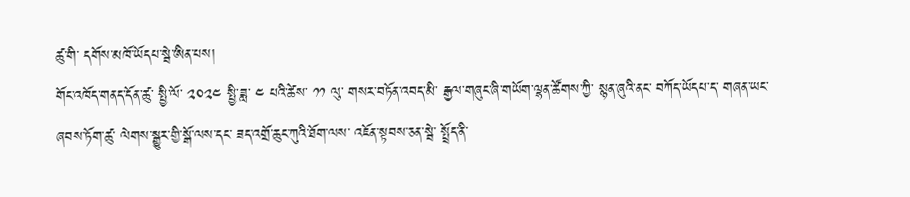ཚུ་གི་ དགོས་མཁོ་ཡོདཔ་སྦེ་ཨིན་པས།
གོང་འཁོད་གནད་དོན་ཚུ་ སྤྱི་ལོ་ ༢༠༢༤ སྤྱི་ཟླ་ ༤ པའི་ཚེས་ ༡༡ ལུ་ གསར་བཏོན་འབད་མི་ རྒྱལ་གཞུང་ཞི་གཡོག་ལྷན་ཚོགས་ཀྱི་ སྙན་ཞུའི་ནང་ བཀོད་ཡོདཔ་ད་ གཞན་ཡང་ ཞབས་ཏོག་ཚུ་ ལེགས་སྒྱུར་གྱི་སྒོ་ལས་དང་ ཟད་འགྲོ་ཆུང་ཀུའི་ཐོག་ལས་ འཇོན་སྟབས་ཅན་སྦེ་ སྤྲོད་ནི་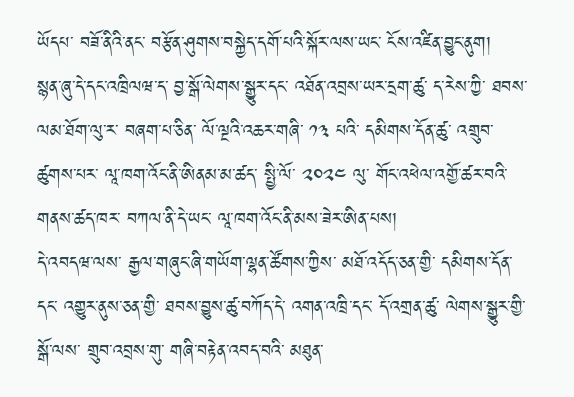ཡོདཔ་ བཟོ་ནིའི་ནང་ བརྩོན་ཤུགས་བསྐྱེད་དགོ་པའི་སྐོར་ལས་ཡང་ ངོས་འཛིན་བྱུང་ནུག།
སྙན་ཞུ་དེ་དང་འཁྲིལཝ་ད་ བྱ་སྒོ་ལེགས་སྒྱུར་དང་ འཐོན་འབྲས་ཡར་དྲག་ཚུ་ ད་རེས་ཀྱི་ ཐབས་ལམ་ཐོག་ལུ་ར་ བཞག་པ་ཅིན་ ལོ་ལྔའི་འཆར་གཞི་ ༡༣ པའི་ དམིགས་དོན་ཚུ་ འགྲུབ་ཚུགས་པར་ ལཱ་ཁག་འོང་ནི་ཨིནམ་མ་ཚད་ སྤྱི་ལོ་ ༢༠༢༤ ལུ་ གོང་འཕེལ་འགྱོ་ཚར་བའི་ གནས་ཚད་ཁར་ བཀལ་ནི་དེ་ཡང་ ལཱ་ཁག་འོང་ནི་མས་ཟེར་ཨིན་པས།
དེ་འབདཝ་ལས་ རྒྱལ་གཞུང་ཞི་གཡོག་ལྷན་ཚོགས་ཀྱིས་ མཐོ་འདོད་ཅན་གྱི་ དམིགས་དོན་དང་ འགྱུར་ནུས་ཅན་གྱི་ ཐབས་བྱུས་ཚུ་བཀོད་དེ་ འགན་འཁྲི་དང་ དོ་འགྲན་ཚུ་ ལེགས་སྒྱུར་གྱི་སྒོ་ལས་ གྲུབ་འབྲས་གུ་ གཞི་བརྟེན་འབད་བའི་ མཐུན་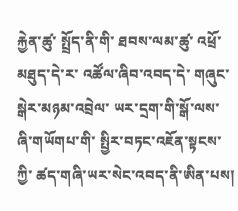རྐྱེན་ཚུ་ སྤྲོད་ནི་གི་ ཐབས་ལམ་ཚུ་ འཕྲོ་མཐུད་དེ་ར་ འཚོལ་ཞིབ་འབད་དེ་ གཞུང་སྒེར་མཉམ་འབྲེལ་ ཡར་དྲག་གི་སྒོ་ལས་ ཞི་གཡོགཔ་གི་ སྤྱིར་བཏང་འཇོན་སྟངས་ཀྱི་ ཚད་གཞི་ཡར་སེང་འབད་ནི་ཨིན་པས།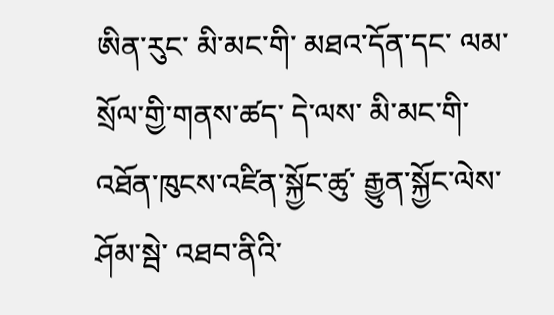ཨིན་རུང་ མི་མང་གི་ མཐའ་དོན་དང་ ལམ་སྲོལ་གྱི་གནས་ཚད་ དེ་ལས་ མི་མང་གི་ འཐོན་ཁུངས་འཛིན་སྐྱོང་ཚུ་ རྒྱུན་སྐྱོང་ལེས་ཤོམ་སྦེ་ འཐབ་ནིའི་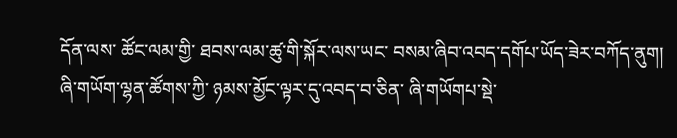དོན་ལས་ ཚོང་ལམ་གྱི་ ཐབས་ལམ་ཚུ་གི་སྐོར་ལས་ཡང་ བསམ་ཞིབ་འབད་དགོཔ་ཡོད་ཟེར་བཀོད་ནུག།
ཞི་གཡོག་ལྷན་ཚོགས་ཀྱི་ ཉམས་མྱོང་ལྟར་དུ་འབད་བ་ཅིན་ ཞི་གཡོགཔ་སྡེ་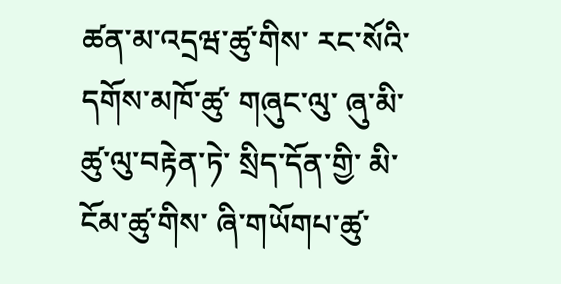ཚན་མ་འདྲཝ་ཚུ་གིས་ རང་སོའི་དགོས་མཁོ་ཚུ་ གཞུང་ལུ་ ཞུ་མི་ཚུ་ལུ་བརྟེན་ཏེ་ སྲིད་དོན་གྱི་ མི་ངོམ་ཚུ་གིས་ ཞི་གཡོགཔ་ཚུ་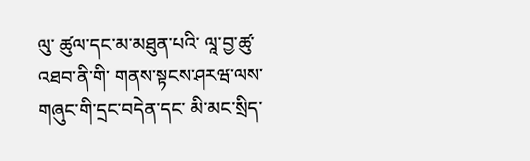ལུ་ ཚུལ་དང་མ་མཐུན་པའི་ ལཱ་བྱ་ཚུ་ འཐབ་ནི་གི་ གནས་སྟངས་ཤརཝ་ལས་ གཞུང་གི་དྲང་བདེན་དང་ མི་མང་སྲིད་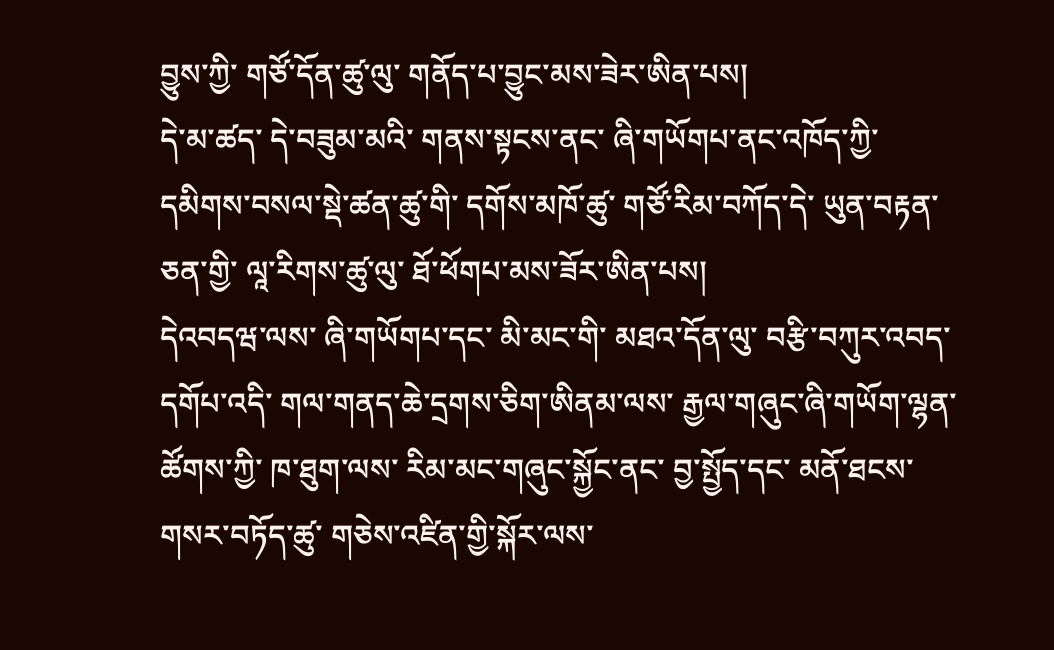བྱུས་ཀྱི་ གཙོ་དོན་ཚུ་ལུ་ གནོད་པ་བྱུང་མས་ཟེར་ཨིན་པས།
དེ་མ་ཚད་ དེ་བཟུམ་མའི་ གནས་སྟངས་ནང་ ཞི་གཡོགཔ་ནང་འཁོད་ཀྱི་ དམིགས་བསལ་སྡེ་ཚན་ཚུ་གི་ དགོས་མཁོ་ཚུ་ གཙོ་རིམ་བཀོད་དེ་ ཡུན་བརྟན་ཅན་གྱི་ ལཱ་རིགས་ཚུ་ལུ་ ཐོ་ཕོགཔ་མས་ཟོར་ཨིན་པས།
དེའབདཝ་ལས་ ཞི་གཡོགཔ་དང་ མི་མང་གི་ མཐའ་དོན་ལུ་ བརྩི་བཀུར་འབད་དགོཔ་འདི་ གལ་གནད་ཆེ་དྲགས་ཅིག་ཨིནམ་ལས་ རྒྱལ་གཞུང་ཞི་གཡོག་ལྷན་ཚོགས་ཀྱི་ ཁ་ཐུག་ལས་ རིམ་མང་གཞུང་སྐྱོང་ནང་ བྱ་སྤྱོད་དང་ མནོ་ཐངས་ གསར་བཏོད་ཚུ་ གཅེས་འཛིན་གྱི་སྐོར་ལས་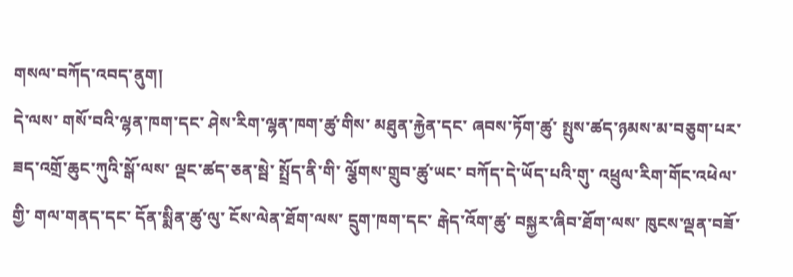གསལ་བཀོད་འབད་ནུག།
དེ་ལས་ གསོ་བའི་ལྷན་ཁག་དང་ ཤེས་རིག་ལྷན་ཁག་ཚུ་གིས་ མཐུན་རྐྱེན་དང་ ཞབས་ཏོག་ཚུ་ སྤུས་ཚད་ཉམས་མ་བཅུག་པར་ ཟད་འགྲོ་ཆུང་ཀུའི་སྒོ་ལས་ ལྡང་ཚད་ཅན་སྦེ་ སྤྲོད་ནི་གི་ ལྕོགས་གྲུབ་ཚུ་ཡང་ བཀོད་དེ་ཡོད་པའི་གུ་ འཕྲུལ་རིག་གོང་འཕེལ་གྱི་ གལ་གནད་དང་ དོན་སྨིན་ཚུ་ལུ་ ངོས་ལེན་ཐོག་ལས་ དྲུག་ཁག་དང་ རྒེད་འོག་ཚུ་ བསྐྱར་ཞིབ་ཐོག་ལས་ ཁུངས་ལྡན་བཟོ་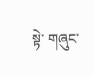སྟེ་ གཞུང་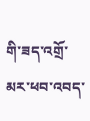གི་ཟད་འགྲོ་ མར་ཕབ་འབད་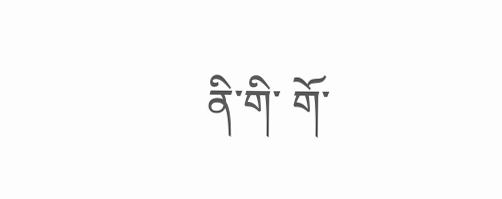ནི་གི་ གོ་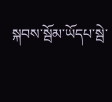སྐབས་སྦོམ་ཡོདཔ་སྦེ་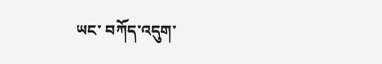ཡང་ བཀོད་འདུག་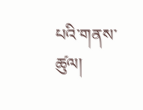པའི་གནས་ཚུལ།